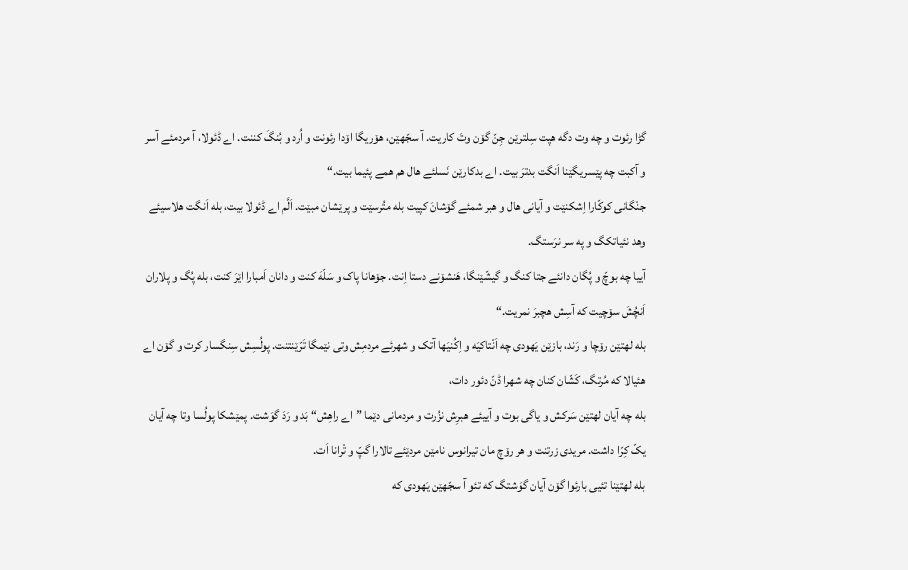گڑا رئوت و چه وت دگه هپت سِلترێن جِنّ گۆن وتَ کاریت. آ سجّهێن، هۆریگا اۆدا رئونت و اُرد و بُنگَ کننت. اے ڈئولا، آ مردمئے آسر و آکبت چه پێسریگێنا اَنگت بدترَ بیت. اے بدکارێن نَسلئے هال هم همے پئیما بیت.“
جنْگانی کوکّارا اِشکنێت و آیانی هال و هبر شمئے گۆشانَ کپیت بله متُرسێت و پرێشان مبێت. اَلَّم اے ڈئولا بیت، بله اَنگت هلاسیئے وهد نئیاتکگ و په سر نرَستگ.
آییا چه بوچّ و پُگان دانئے جتا کنگ و گیشّێنگا، هَنشۆنے دستا اِنت. جۆهانا پاک و سَلّهَ کنت و دانان اَمبارا اێرَ کنت، بله پُگ و پلاران اَنچُشَ سۆچیت که آسِش هچبرَ نمریت.“
بله لهتێن رۆچا و رَند، بازێن یَهودی چه اَنْتاکیَه و اِکُنیَها آتک و شهرئے مردمِش وتی نێمگا تَرّێنتنت. پولُسِش سِنگسار کرت و گۆن اے هئیالا که مُرتگ، کَشّان کنان چه شهرا ڈنّ دئور دات،
بله چه آیان لهتێن سَرکش و یاگی بوت و آییئے هبرِش نزُرت و مردمانی دێما ”اے راهِش“ بَد و رَدَ گوَشت. پمێشکا پولُسا وتا چه آیان یکّ کِرّا داشت. مریدی زرتنت و هر رۆچ مان تیرانوس نامێن مردێئے تالارا گپّ و تْرانا اَت.
بله لهتێنا تئیی بارئوا گۆن آیان گوَشتگ که تئو آ سجّهێن یَهودی که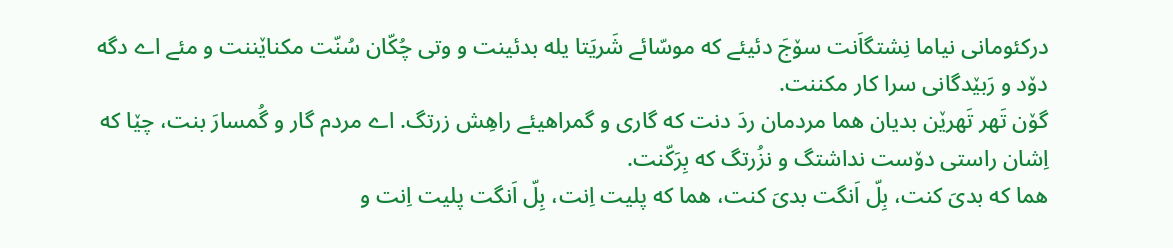درکئومانی نیاما نِشتگاَنت سۆجَ دئیئے که موسّائے شَریَتا یله بدئینت و وتی چُکّان سُنّت مکناێننت و مئے اے دگه دۆد و رَبێدگانی سرا کار مکننت.
گۆن تَهر تَهرێن بدیان هما مردمان ردَ دنت که گاری و گمراهیئے راهِش زرتگ. اے مردم گار و گُمسارَ بنت، چێا که اِشان راستی دۆست نداشتگ و نزُرتگ که بِرَکّنت.
هما که بدیَ کنت، بِلّ اَنگت بدیَ کنت، هما که پلیت اِنت، بِلّ اَنگت پلیت اِنت و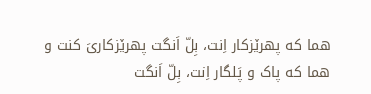هما که پهرێزکار اِنت، بِلّ اَنگت پهرێزکاریَ کنت و هما که پاک و پَلگار اِنت، بِلّ اَنگت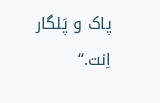پاک و پَلگار اِنت.“